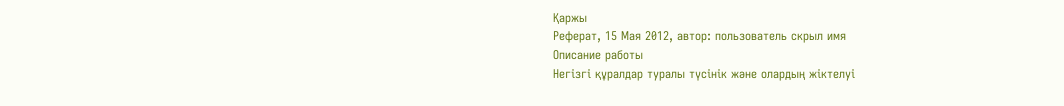Қаржы
Реферат, 15 Мая 2012, автор: пользователь скрыл имя
Описание работы
Негізгі құралдар туралы түсінік және олардың жіктелуі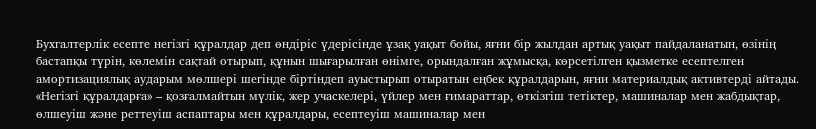Бухгалтерлік есепте негізгі құралдар деп өндіріс үдерісінде ұзақ уақыт бойы, яғни бір жылдан артық уақыт пайдаланатын, өзінің бастапқы түрін, көлемін сақтай отырып, құнын шығарылған өнімге, орындалған жұмысқа, көрсетілген қызметке есептелген амортизациялық аударым мөлшері шегінде біртіндеп ауыстырып отыратын еңбек құралдарын, яғни материалдық активтерді айтады. «Негізгі құралдарға» – қозғалмайтын мүлік, жер учаскелері, үйлер мен ғимараттар, өткізгіш тетіктер, машиналар мен жабдықтар, өлшеуіш және реттеуіш аспаптары мен құралдары, есептеуіш машиналар мен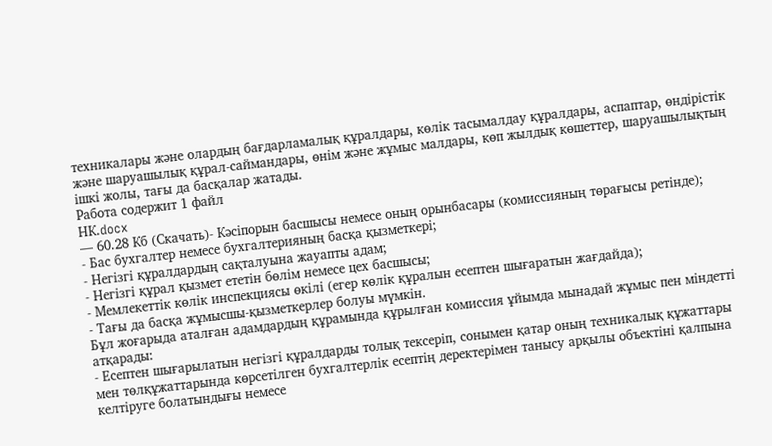техникалары және олардың бағдарламалық құралдары, көлік тасымалдау құралдары, аспаптар, өндірістік және шаруашылық құрал-саймандары, өнім және жұмыс малдары, көп жылдық көшеттер, шаруашылықтың ішкі жолы, тағы да басқалар жатады.
Работа содержит 1 файл
НК.docx
— 60.28 Кб (Скачать)- Кәсіпорын басшысы немесе оның орынбасары (комиссияның төрағысы ретінде);
- Бас бухгалтер немесе бухгалтерияның басқа қызметкері;
- Негізгі құралдардың сақталуына жауапты адам;
- Негізгі құрал қызмет ететін бөлім немесе цех басшысы;
- Мемлекеттік көлік инспекциясы өкілі (егер көлік құралын есептен шығаратын жағдайда);
- Тағы да басқа жұмысшы-қызметкерлер болуы мүмкін.
Бұл жоғарыда аталған адамдардың құрамында құрылған комиссия ұйымда мынадай жұмыс пен міндетті атқарады:
- Есептен шығарылатын негізгі құралдарды толық тексеріп, сонымен қатар оның техникалық құжаттары мен төлқұжаттарында көрсетілген бухгалтерлік есептің деректерімен танысу арқылы объектіні қалпына келтіруге болатындығы немесе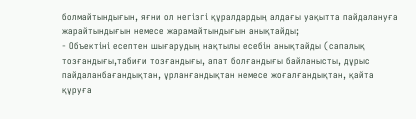болмайтындығын, яғни ол негізгі құралдардың алдағы уақытта пайдалануға жарайтындығын немесе жарамайтындығын анықтайды;
- Объектіні есептен шығарудың нақтылы есебін анықтайды (сапалық тозғандығы,табиғи тозғандығы, апат болғандығы байланысты, дұрыс пайдаланбағандықтан, ұрланғандықтан немесе жоғалғандықтан, қайта құруға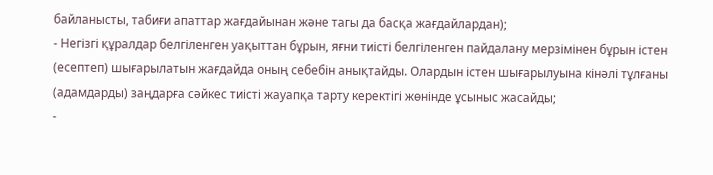байланысты, табиғи апаттар жағдайынан және тагы да басқа жағдайлардан);
- Негізгі құралдар белгіленген уақыттан бұрын, яғни тиісті белгіленген пайдалану мерзімінен бұрын істен (есептеп) шығарылатын жағдайда оның себебін анықтайды. Олардын істен шығарылуына кінәлі тұлғаны (адамдарды) заңдарға сәйкес тиісті жауапқа тарту керектігі жөнінде ұсыныс жасайды;
-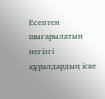Есептен шығарылатын негізгі құралдардың іске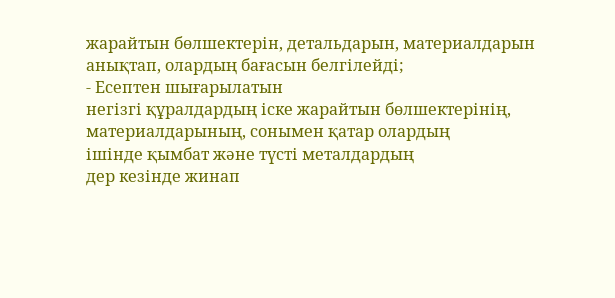жарайтын бөлшектерін, детальдарын, материалдарын анықтап, олардың бағасын белгілейді;
- Есептен шығарылатын
негізгі құралдардың іске жарайтын бөлшектерінің,
материалдарының, сонымен қатар олардың
ішінде қымбат және түсті металдардың
дер кезінде жинап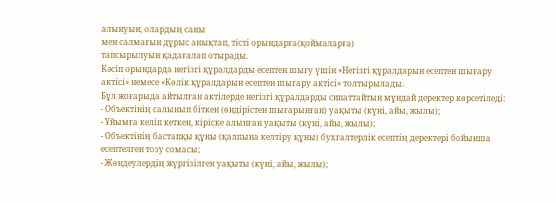алынуын, олардың саны
мен салмағын дұрыс анықтап, тісті орындарға(қоймаларға)
тапсырылуын қадағалап отырады.
Кәсіп орындарда негізгі құралдарды есептен шығу үшін «Негізгі құралдарын есептен шығару актісі» немесе «Көлік құралдарын есептен шығару актісі» толтырылады.
Бұл жоғарыда айтылған актілерде негізгі құралдарды сипаттайтын мұндай деректер көрсетіледі:
- Объектінің салынып біткен (өндірістен шығарынған) уақыты (күні, айы, жылы);
- Ұйымға келіп кеткен, кіріске алынған уақыты (күні, айы, жылы);
- Объектінің бастапқы құны (қалпына келтіру құны) бухгалтерлік есептің деректері бойынша есептелген тозу сомасы;
- Жөндеулердің жүргізілген уақыты (күні, айы, жылы);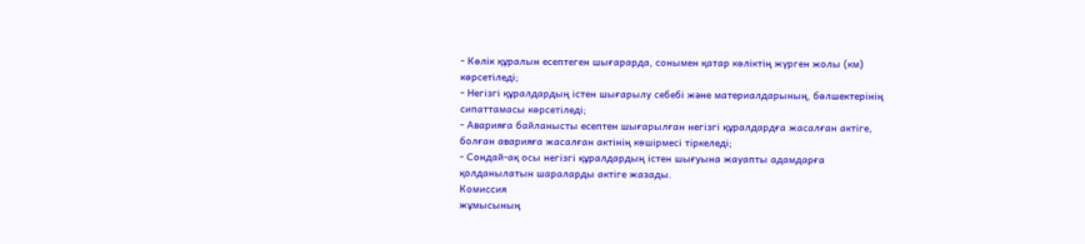- Көлік құралын есептеген шығарарда, сонымен қатар көліктің жүрген жолы (км) көрсетіледі;
- Негізгі құралдардың істен шығарылу себебі және материалдарының, бөлшектерінің сипаттамасы көрсетіледі;
- Аварияға байланысты есептен шығарылған негізгі құралдардға жасалған актіге, болған аварияға жасалған актінің көшірмесі тіркеледі;
- Сондай-ақ осы негізгі құралдардың істен шығуына жауапты адамдарға қолданылатын шараларды актіге жазады.
Комиссия
жұмысының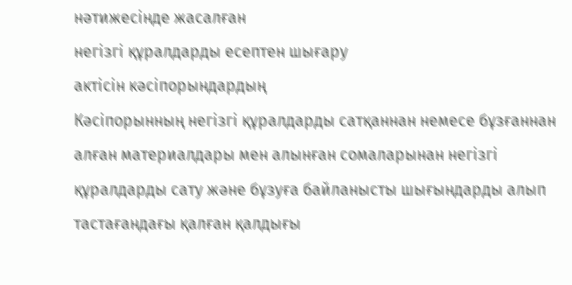нәтижесінде жасалған
негізгі құралдарды есептен шығару
актісін кәсіпорындардың
Кәсіпорынның негізгі құралдарды сатқаннан немесе бұзғаннан алған материалдары мен алынған сомаларынан негізгі құралдарды сату және бұзуға байланысты шығындарды алып тастағандағы қалған қалдығы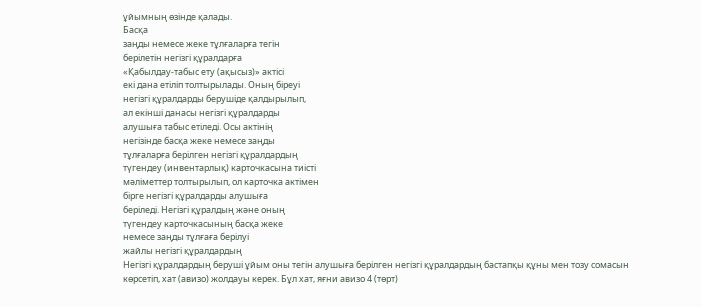ұйымның өзінде қалады.
Басқа
заңды немесе жеке тұлғаларға тегін
берілетін негізгі құралдарға
«Қабылдау-табыс ету (ақысыз)» актісі
екі дана етіліп толтырылады. Оның біреуі
негізгі құралдарды берушіде қалдырылып,
ал екінші данасы негізгі құралдарды
алушыға табыс етіледі. Осы актінің
негізінде басқа жеке немесе заңды
тұлғаларға берілген негізгі құралдардың
түгендеу (инвентарлық) карточкасына тиісті
мәліметтер толтырылып, ол карточка актімен
бірге негізгі құралдарды алушыға
беріледі. Негізгі құралдың және оның
түгендеу карточкасының басқа жеке
немесе заңды тұлғаға берілуі
жайлы негізгі құралдардың
Негізгі құралдардың беруші ұйым оны тегін алушыға берілген негізгі құралдардың бастапқы құны мен тозу сомасын көрсетіп, хат (авизо) жолдауы керек. Бұл хат, яғни авизо 4 (төрт)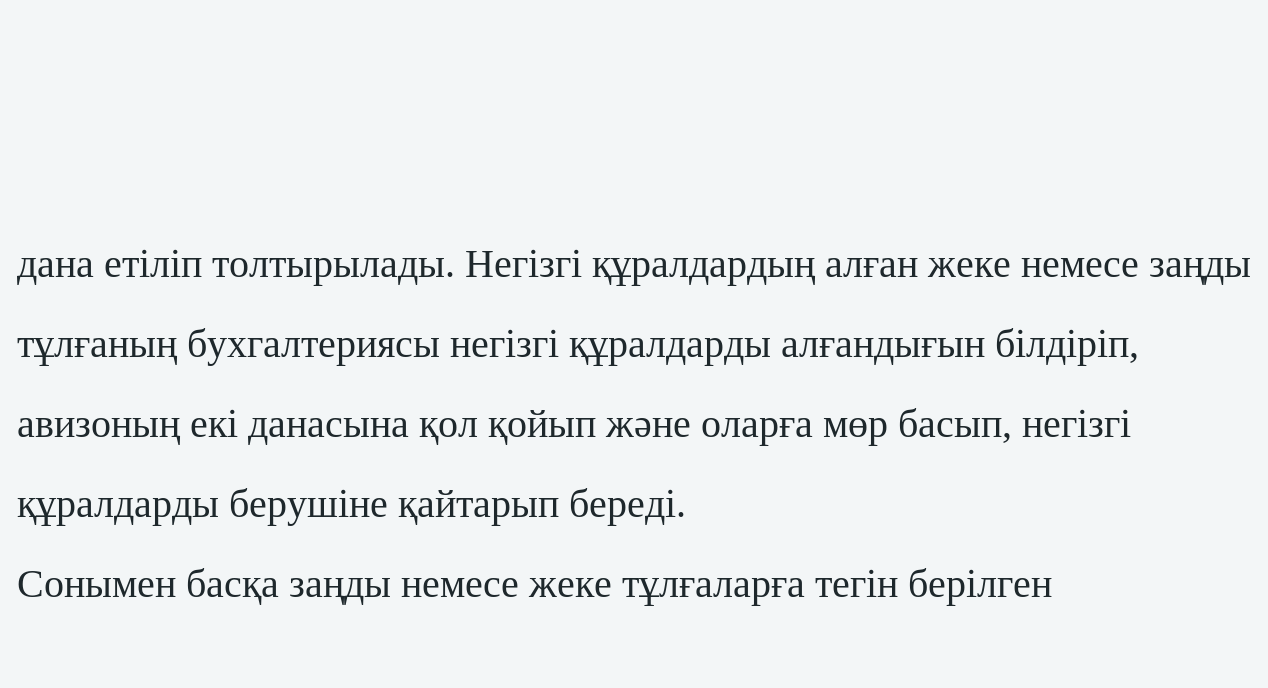дана етіліп толтырылады. Негізгі құралдардың алған жеке немесе заңды тұлғаның бухгалтериясы негізгі құралдарды алғандығын білдіріп, авизоның екі данасына қол қойып және оларға мөр басып, негізгі құралдарды берушіне қайтарып береді.
Сонымен басқа заңды немесе жеке тұлғаларға тегін берілген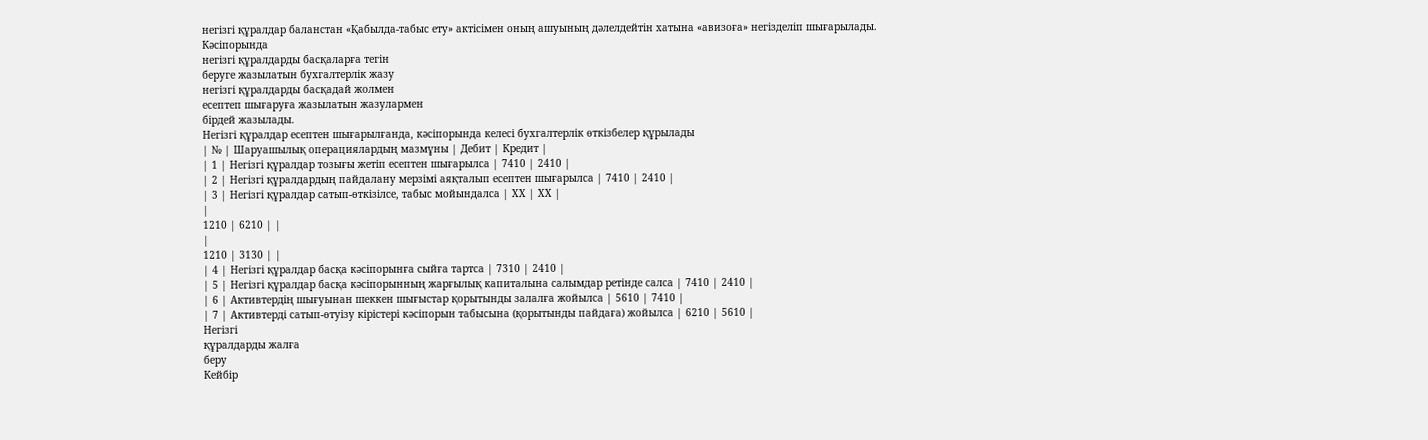негізгі құралдар баланстан «Қабылда-табыс ету» актісімен оның ашуының дәлелдейтін хатына «авизоға» негізделіп шығарылады.
Кәсіпорында
негізгі құралдарды басқаларға тегін
беруге жазылатын бухгалтерлік жазу
негізгі құралдарды басқадай жолмен
есептеп шығаруға жазылатын жазулармен
бірдей жазылады.
Негізгі құралдар есептен шығарылғанда, кәсіпорында келесі бухгалтерлік өткізбелер құрылады
| № | Шаруашылық операциялардың мазмұны | Дебит | Кредит |
| 1 | Негізгі құралдар тозығы жетіп есептен шығарылса | 7410 | 2410 |
| 2 | Негізгі құралдардың пайдалану мерзімі аяқталып есептен шығарылса | 7410 | 2410 |
| 3 | Негізгі құралдар сатып-өткізілсе, табыс мойындалса | ХХ | ХХ |
|
1210 | 6210 | |
|
1210 | 3130 | |
| 4 | Негізгі құралдар басқа кәсіпорынға сыйға тартса | 7310 | 2410 |
| 5 | Негізгі құралдар басқа кәсіпорынның жарғылық капиталына салымдар ретінде салса | 7410 | 2410 |
| 6 | Активтердің шығуынан шеккен шығыстар қорытынды залалға жойылса | 5610 | 7410 |
| 7 | Активтерді сатып-өтуізу кірістері кәсіпорын табысына (қорытынды пайдаға) жойылса | 6210 | 5610 |
Негізгі
құралдарды жалға
беру
Кейбір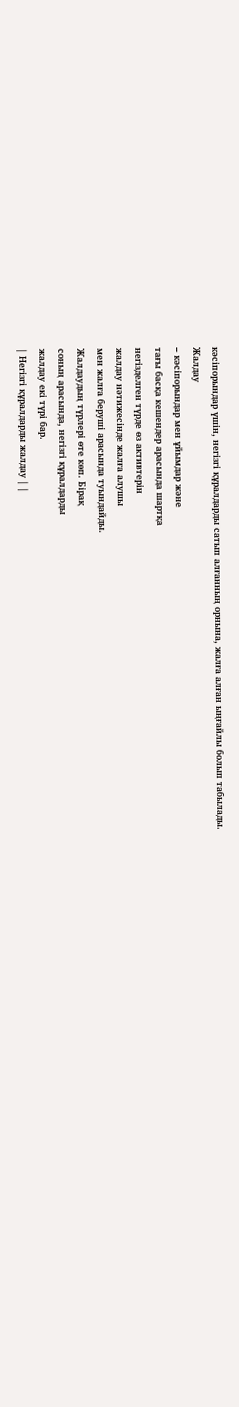кәсіпорындар үшін, негізгі құралдарды сатып алғанның орнына, жалға алған ыңғайлы болып табылады.
Жалдау
– кәсіпорындар мен ұйымдар және
тағы басқа кешендер арасында шартқа
негізделген түрде өз активтерін
жалдау нәтижесінде жалға алушы
мен жалға беруші арасында туындайды.
Жалдаудың түрлері өте көп. Бірақ
соның арасында, негізгі құралдарды
жалдау екі түрі бар.
| Негізгі құралдарды жалдау | |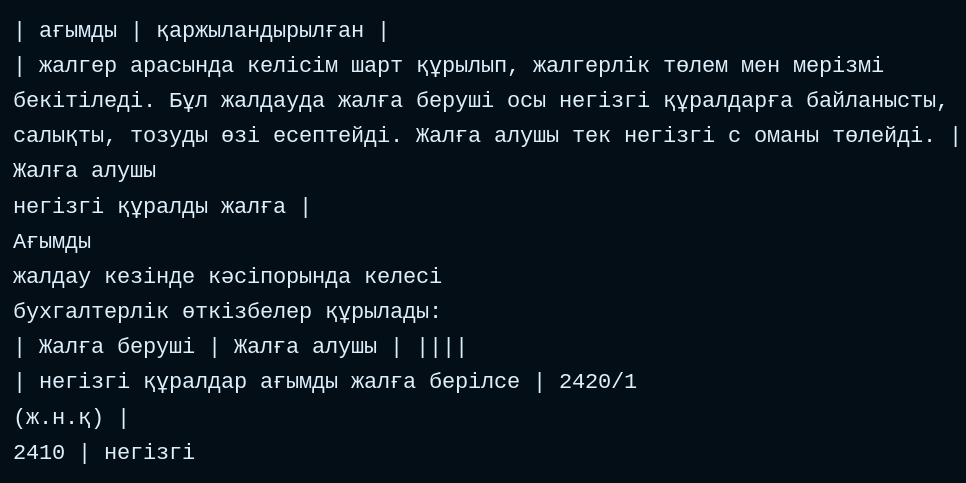| ағымды | қаржыландырылған |
| жалгер арасында келісім шарт құрылып, жалгерлік төлем мен мерізмі бекітіледі. Бұл жалдауда жалға беруші осы негізгі құралдарға байланысты, салықты, тозуды өзі есептейді. Жалға алушы тек негізгі с оманы төлейді. | Жалға алушы
негізгі құралды жалға |
Ағымды
жалдау кезінде кәсіпорында келесі
бухгалтерлік өткізбелер құрылады:
| Жалға беруші | Жалға алушы | ||||
| негізгі құралдар ағымды жалға берілсе | 2420/1
(ж.н.қ) |
2410 | негізгі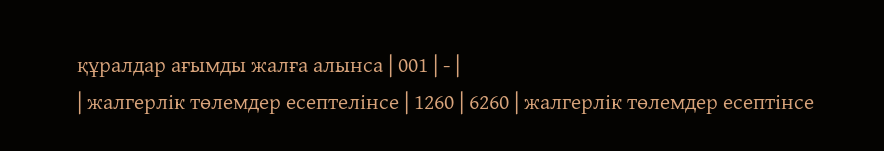құралдар ағымды жалға алынса | 001 | - |
| жалгерлік төлемдер есептелінсе | 1260 | 6260 | жалгерлік төлемдер есептінсе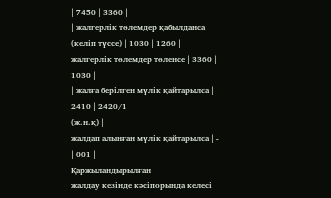| 7450 | 3360 |
| жалгерлік төлемдер қабылданса (келіп түссе) | 1030 | 1260 | жалгерлік төлемдер төленсе | 3360 | 1030 |
| жалға берілген мүлік қайтарылса | 2410 | 2420/1
(ж.н.қ) |
жалдап алынған мүлік қайтарылса | - | 001 |
Қаржыландырылған
жалдау кезінде кәсіпорында келесі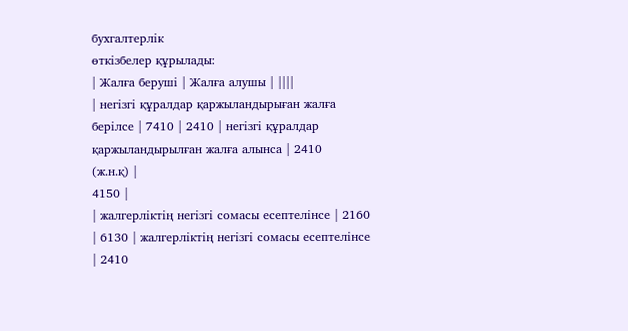бухгалтерлік
өткізбелер құрылады:
| Жалға беруші | Жалға алушы | ||||
| негізгі құралдар қаржыландырыған жалға берілсе | 7410 | 2410 | негізгі құралдар қаржыландырылған жалға алынса | 2410
(ж.н.қ) |
4150 |
| жалгерліктің негізгі сомасы есептелінсе | 2160 | 6130 | жалгерліктің негізгі сомасы есептелінсе | 2410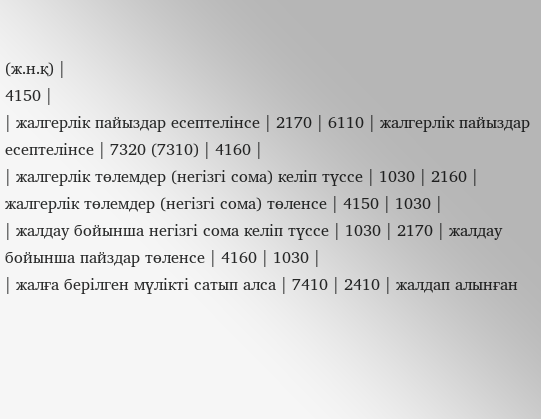(ж.н.қ) |
4150 |
| жалгерлік пайыздар есептелінсе | 2170 | 6110 | жалгерлік пайыздар есептелінсе | 7320 (7310) | 4160 |
| жалгерлік төлемдер (негізгі сома) келіп түссе | 1030 | 2160 | жалгерлік төлемдер (негізгі сома) төленсе | 4150 | 1030 |
| жалдау бойынша негізгі сома келіп түссе | 1030 | 2170 | жалдау бойынша пайздар төленсе | 4160 | 1030 |
| жалға берілген мүлікті сатып алса | 7410 | 2410 | жалдап алынған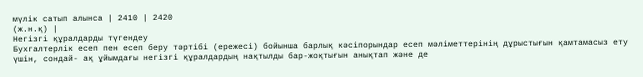мүлік сатып алынса | 2410 | 2420
(ж.н.қ) |
Негізгі құралдарды түгендеу
Бухгалтерлік есеп пен есеп беру тәртібі (ережесі) бойынша барлық кәсіпорындар есеп мәліметтерінің дұрыстығын қамтамасыз ету үшін, сондай- ақ ұйымдағы негізгі құралдардың нақтылды бар-жоқтығын анықтап және де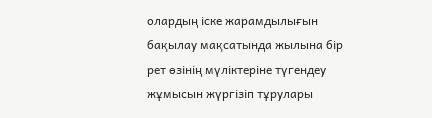олардың іске жарамдылығын бақылау мақсатында жылына бір рет өзінің мүліктеріне түгендеу жұмысын жүргізіп тұрулары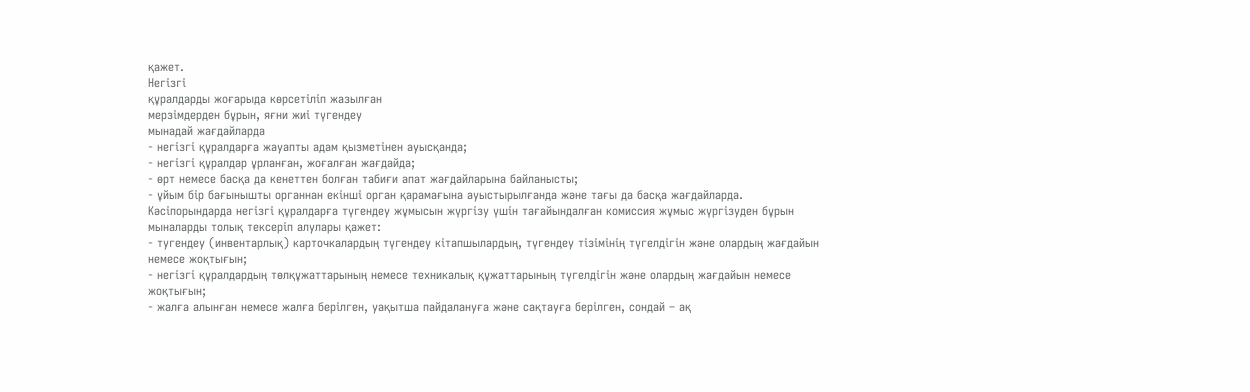қажет.
Негізгі
құралдарды жоғарыда көрсетіліп жазылған
мерзімдерден бұрын, яғни жиі түгендеу
мынадай жағдайларда
- негізгі құралдарға жауапты адам қызметінен ауысқанда;
- негізгі құралдар ұрланған, жоғалған жағдайда;
- өрт немесе басқа да кенеттен болған табиғи апат жағдайларына байланысты;
- ұйым бір бағынышты органнан екінші орган қарамағына ауыстырылғанда және тағы да басқа жағдайларда.
Кәсіпорындарда негізгі құралдарға түгендеу жұмысын жүргізу үшін тағайындалған комиссия жұмыс жүргізуден бұрын мыналарды толық тексеріп алулары қажет:
- тугендеу (инвентарлық) карточкалардың түгендеу кітапшылардың, түгендеу тізімінің түгелдігін және олардың жағдайын немесе жоқтығын;
- негізгі құралдардың төлқұжаттарының немесе техникалық құжаттарының түгелдігін және олардың жағдайын немесе жоқтығын;
- жалға алынған немесе жалға берілген, уақытша пайдалануға және сақтауға берілген, сондай – ақ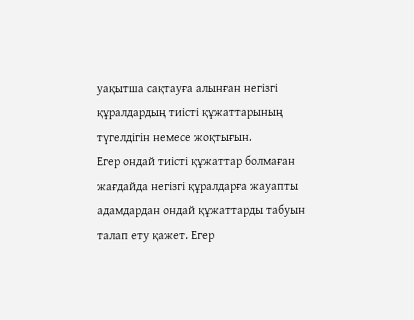уақытша сақтауға алынған негізгі құралдардың тиісті құжаттарының түгелдігін немесе жоқтығын.
Егер ондай тиісті құжаттар болмаған жағдайда негізгі құралдарға жауапты адамдардан ондай құжаттарды табуын талап ету қажет. Егер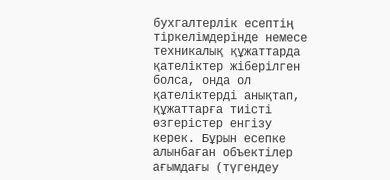бухгалтерлік есептің тіркелімдерінде немесе техникалық құжаттарда қателіктер жіберілген болса, онда ол қателіктерді анықтап, құжаттарға тиісті өзгерістер енгізу керек. Бұрын есепке алынбаған объектілер ағымдағы (түгендеу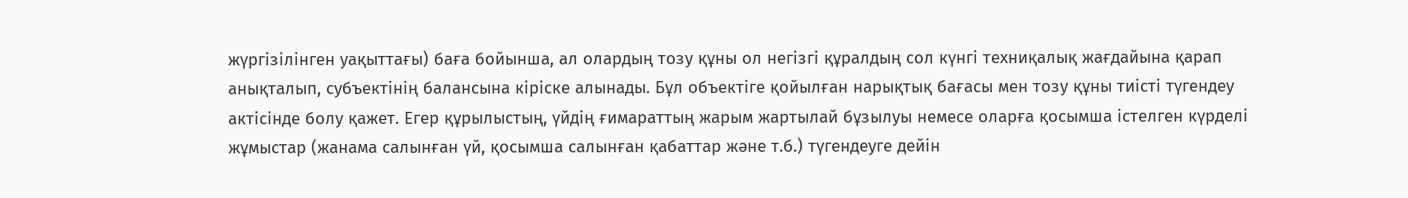жүргізілінген уақыттағы) баға бойынша, ал олардың тозу құны ол негізгі құралдың сол күнгі техниқалық жағдайына қарап анықталып, субъектінің балансына кіріске алынады. Бұл объектіге қойылған нарықтық бағасы мен тозу құны тиісті түгендеу актісінде болу қажет. Егер құрылыстың, үйдің ғимараттың жарым жартылай бұзылуы немесе оларға қосымша істелген күрделі жұмыстар (жанама салынған үй, қосымша салынған қабаттар және т.б.) түгендеуге дейін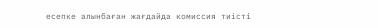есепке алынбаған жағдайда комиссия тиісті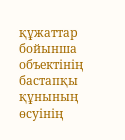құжаттар бойынша объектінің бастапқы құнының өсуінің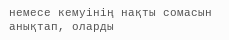немесе кемуінің нақты сомасын анықтап, оларды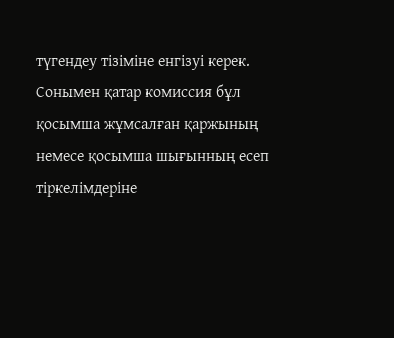түгендеу тізіміне енгізуі керек. Сонымен қатар комиссия бұл қосымша жұмсалған қаржының немесе қосымша шығынның есеп тіркелімдеріне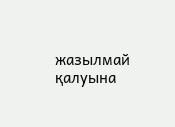жазылмай қалуына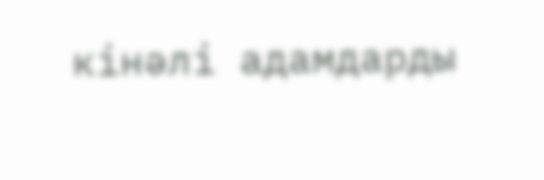кінәлі адамдарды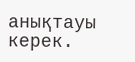анықтауы керек.